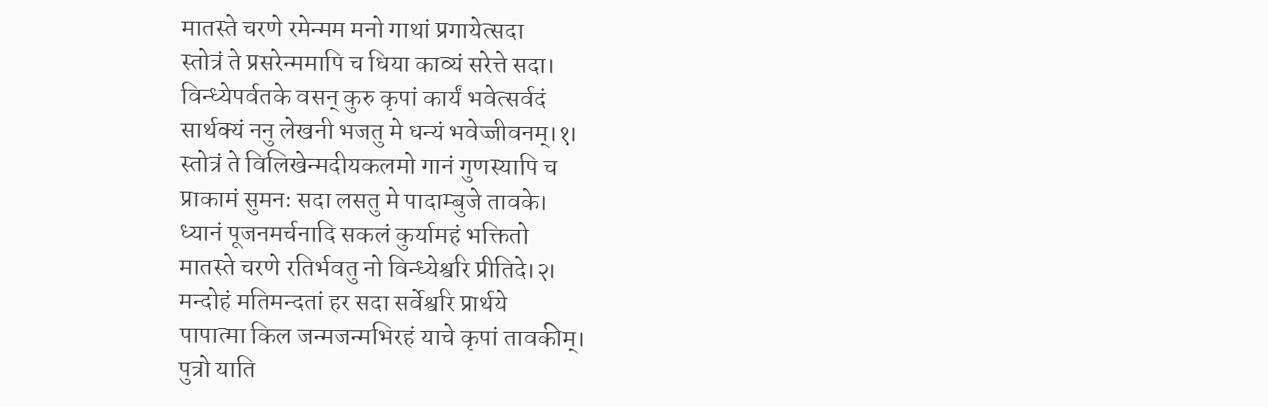मातस्ते चरणे रमेन्मम मनो गाथां प्रगायेत्सदा
स्तोत्रं ते प्रसरेन्ममापि च धिया काव्यं सरेत्ते सदा।
विन्ध्येपर्वतके वसन् कुरु कृपां कार्यं भवेत्सर्वदं
सार्थक्यं ननु लेखनी भजतु मे धन्यं भवेज्जीवनम्।१।
स्तोत्रं ते विलिखेन्मदीयकलमो गानं गुणस्यापि च
प्राकामं सुमनः सदा लसतु मे पादाम्बुजे तावके।
ध्यानं पूजनमर्चनादि सकलं कुर्यामहं भक्तितो
मातस्ते चरणे रतिर्भवतु नो विन्ध्येश्वरि प्रीतिदे।२।
मन्दोहं मतिमन्दतां हर सदा सर्वेश्वरि प्रार्थये
पापात्मा किल जन्मजन्मभिरहं याचे कृपां तावकीम्।
पुत्रो याति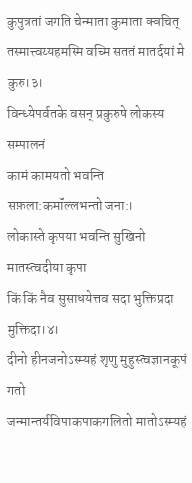कुपुत्रतां जगति चेन्माता कुमाता क्वचित्
तस्मात्त्वय्यहमस्मि वच्मि सततं मातर्दयां मे कुरु।३।
विन्ध्येपर्वतके वसन् प्रकुरुषे लोकस्य सम्पालनं
कामं कामयतो भवन्ति सफ़ला:कमॉंल्लभन्तो जना:।
लोकास्ते कृपया भवन्ति सुखिनो मातस्त्वदीया कृपा
किं किं नैव सुसाधयेत्तव सदा भुक्तिप्रदा मुक्तिदा।४।
दीनो हीनजनोऽस्म्यहं शृणु मुहुस्त्वज्ञानकूपं गतो
जन्मान्तर्यविपाकपाकगलितो मातोऽस्म्यहं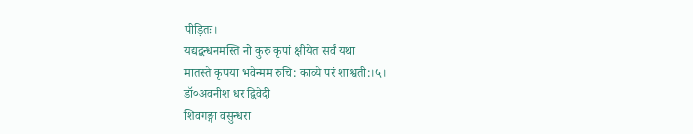पीड़ितः।
यद्यद्बन्धनमस्ति नो कुरु कृपां क्षीयेत सर्वं यथा
मातस्ते कृपया भवेन्मम रुचि: काव्ये परं शाश्वती:।५।
डॉ०अवनीश धर द्विवेदी
शिवगङ्गा वसुन्धरा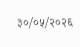३०/०५/२०२६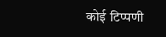कोई टिप्पणी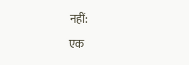नहीं:
एक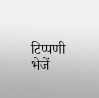टिप्पणी भेजें